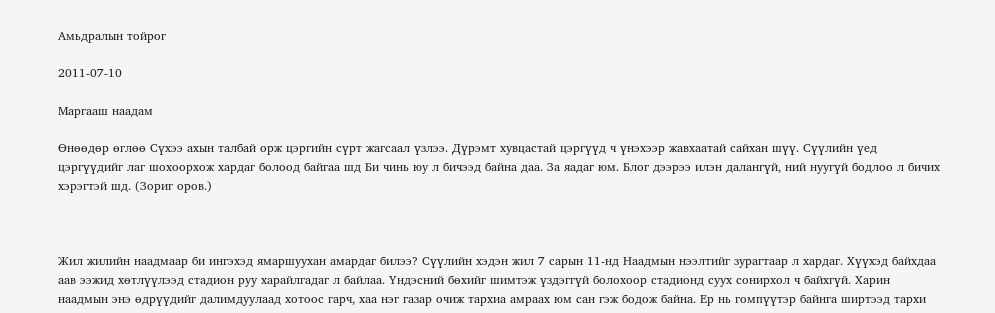Амьдралын тойрог

2011-07-10

Маргааш наадам

Өнөөдөр өглөө Сүхээ ахын талбай орж цэргийн сүрт жагсаал үзлээ. Дүрэмт хувцастай цэргүүд ч үнэхээр жавхаатай сайхан шүү. Сүүлийн үед цэргүүдийг лаг шохоорхож хардаг болоод байгаа шд Би чинь юу л бичээд байна даа. За яадаг юм. Блог дээрээ илэн далангүй, ний нуугүй бодлоо л бичих хэрэгтэй шд. (Зориг оров.)



Жил жилийн наадмаар би ингэхэд ямаршуухан амардаг билээ? Сүүлийн хэдэн жил 7 сарын 11-нд Наадмын нээлтийг зурагтаар л хардаг. Хүүхэд байхдаа аав ээжид хөтлүүлээд стадион руу харайлгадаг л байлаа. Үндэсний бөхийг шимтэж үздэггүй болохоор стадионд суух сонирхол ч байхгүй. Харин наадмын энэ өдрүүдийг далимдуулаад хотоос гарч, хаа нэг газар очиж тархиа амраах юм сан гэж бодож байна. Ер нь гомпүүтэр байнга ширтээд тархи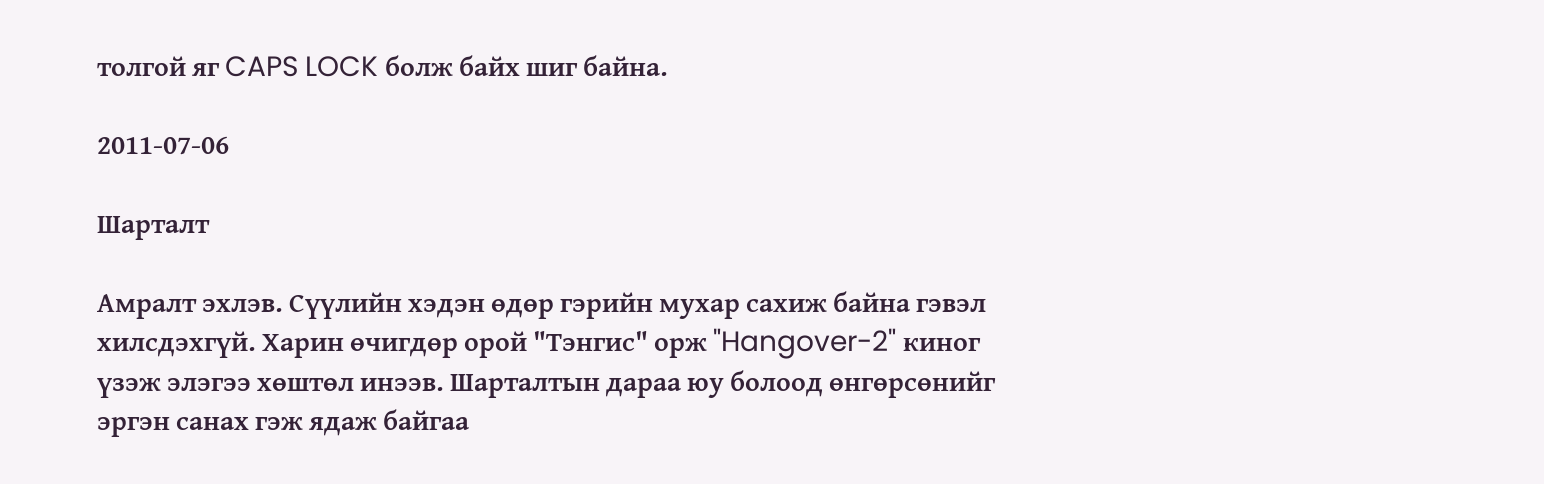толгой яг CAPS LOCK болж байх шиг байна.

2011-07-06

Шарталт

Амралт эхлэв. Сүүлийн хэдэн өдөр гэрийн мухар сахиж байна гэвэл хилсдэхгүй. Харин өчигдөр орой "Тэнгис" орж "Hangover-2" киног үзэж элэгээ хөштөл инээв. Шарталтын дараа юу болоод өнгөрсөнийг эргэн санах гэж ядаж байгаа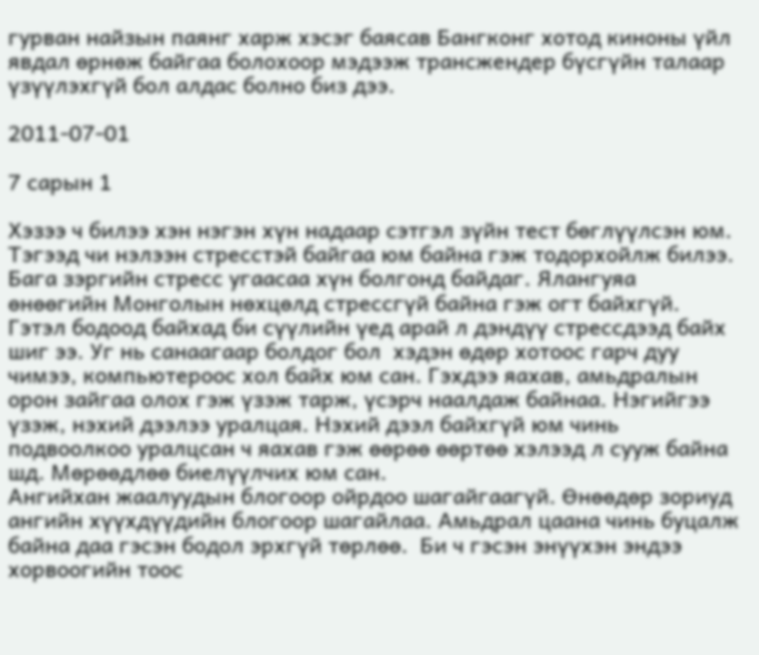гурван найзын паянг харж хэсэг баясав Бангконг хотод киноны үйл явдал өрнөж байгаа болохоор мэдээж трансжендер бүсгүйн талаар үзүүлэхгүй бол алдас болно биз дээ.

2011-07-01

7 сарын 1

Хэзээ ч билээ хэн нэгэн хүн надаар сэтгэл зүйн тест бөглүүлсэн юм. Тэгээд чи нэлээн стресстэй байгаа юм байна гэж тодорхойлж билээ. Бага зэргийн стресс угаасаа хүн болгонд байдаг. Ялангуяа өнөөгийн Монголын нөхцөлд стрессгүй байна гэж огт байхгүй. Гэтэл бодоод байхад би сүүлийн үед арай л дэндүү стрессдээд байх шиг ээ. Уг нь санаагаар болдог бол  хэдэн өдөр хотоос гарч дуу чимээ, компьютероос хол байх юм сан. Гэхдээ яахав, амьдралын орон зайгаа олох гэж үзэж тарж, үсэрч наалдаж байнаа. Нэгийгээ үзэж, нэхий дээлээ уралцая. Нэхий дээл байхгүй юм чинь подвоолкоо уралцсан ч яахав гэж өөрөө өөртөө хэлээд л сууж байна шд. Мөрөөдлөө биелүүлчих юм сан.
Ангийхан жаалуудын блогоор ойрдоо шагайгаагүй. Өнөөдөр зориуд ангийн хүүхдүүдийн блогоор шагайлаа. Амьдрал цаана чинь буцалж байна даа гэсэн бодол эрхгүй төрлөө.  Би ч гэсэн энүүхэн эндээ хорвоогийн тоос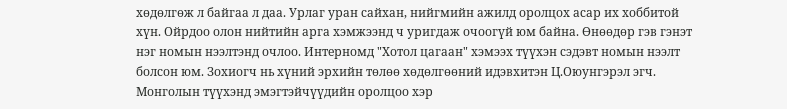хөдөлгөж л байгаа л даа. Урлаг уран сайхан, нийгмийн ажилд оролцох асар их хоббитой хүн. Ойрдоо олон нийтийн арга хэмжээнд ч уригдаж очоогүй юм байна. Өнөөдөр гэв гэнэт  нэг номын нээлтэнд очлоо. Интерномд "Хотол цагаан" хэмээх түүхэн сэдэвт номын нээлт болсон юм. Зохиогч нь хүний эрхийн төлөө хөдөлгөөний идэвхитэн Ц.Оюунгэрэл эгч. Монголын түүхэнд эмэгтэйчүүдийн оролцоо хэр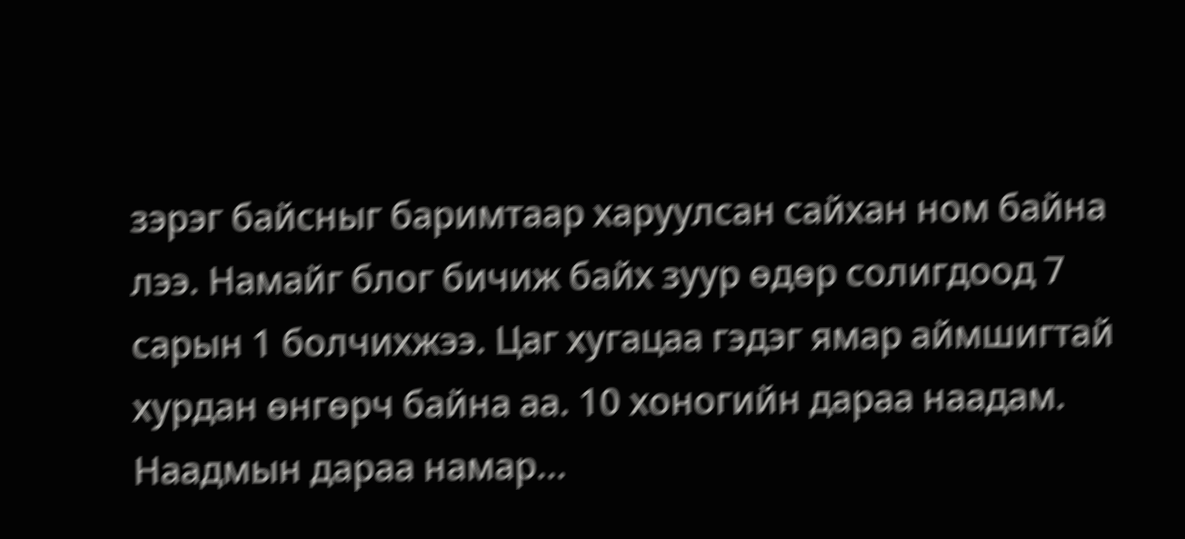зэрэг байсныг баримтаар харуулсан сайхан ном байна лээ. Намайг блог бичиж байх зуур өдөр солигдоод 7 сарын 1 болчихжээ. Цаг хугацаа гэдэг ямар аймшигтай хурдан өнгөрч байна аа. 10 хоногийн дараа наадам. Наадмын дараа намар...